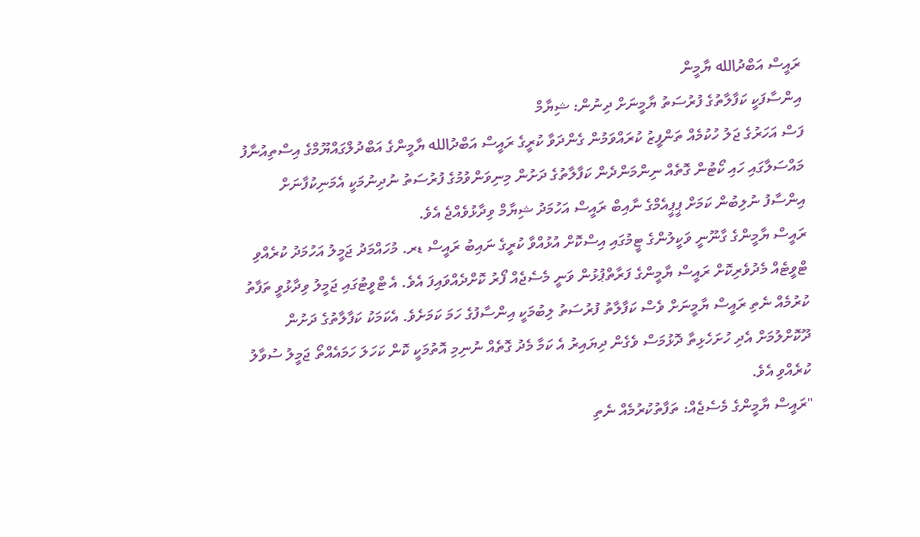ރައީސް އަބްދުالله ޔާމީން
އިންސާފަކީ ކަފާލާތުގެ ފުރުސަތު ޔާމީނަށް ދިނުން: ޝިޔާމް
ފަސް އަހަރުގެ ޖަލު ހުކުމެއް ތަންފީޒު ކުރައްވަމުން ގެންދަވާ ކުރީގެ ރައީސް އަބްދުالله ޔާމީންގެ އަބްދުލްގައްޔޫމްގެ އިސްތިއުނާފު މައްސަލާގައި ހައި ކޯޓުން ގޮތެއް ނިންމަންދެން ކަފާލާތުގެ ދަށުން މިނިވަންވުމުގެ ފުރުސަތު ނުދިނުމަކީ އެމަނިކުފާނަށް އިންސާފު ނުލިބުން ކަމަށް ޕީޕީއެމްގެ ނާއިބް ރައީސް އަހުމަދު ޝިޔާމް ވިދާޅުވެއްޖެ އެވެ.
ރައީސް ޔާމީންގެ ގާނޫނީ ވަކީލުންގެ ޓީމުގައި އިސްކޮށް އުޅުއްވާ ކުރީގެ ނައިބު ރައީސް ޑރ. މުހައްމަދު ޖަމީލު އަހުމަދު ކުރެއްވި ޓްވީޓެއް މެދުވެރިކޮށް ރައީސް ޔާމީންގެ ފަރާތްޕުޅުން ވަނީ މެސެޖެއް ފޯރު ކޮށްދެއްވައިފަ އެވެ. އެ ޓްވީޓުގައި ޖަމީލު ވިދާޅުވީ ތަފާތު ކުރުމެއް ނެތި ރައީސް ޔާމީނަށް ވެސް ކަފާލާތު ފުރުސަތު ލިބުމަކީ އިންސާފުގެ ހަމަ ކަމަށެވެ. އެކަމަކު ކަފާލާތުގެ ދަށުން ދޫކޮށްލުމަށް އެދި ހުށަހެޅިތާ ދޮޅުމަސް ވެގެން ދިޔައިރު އެ ކަމާ މެދު ގޮތެއް ނުނިމި އޮތުމަކީ ކޮން ކަހަލަ ހަމައެއްތޯ ޖަމީލު ސުވާލު ކުރެއްވި އެވެ.
"ރައީސް ޔާމީންގެ މެސެޖެއް: ތަފާތުކުރުމެއް ނެތި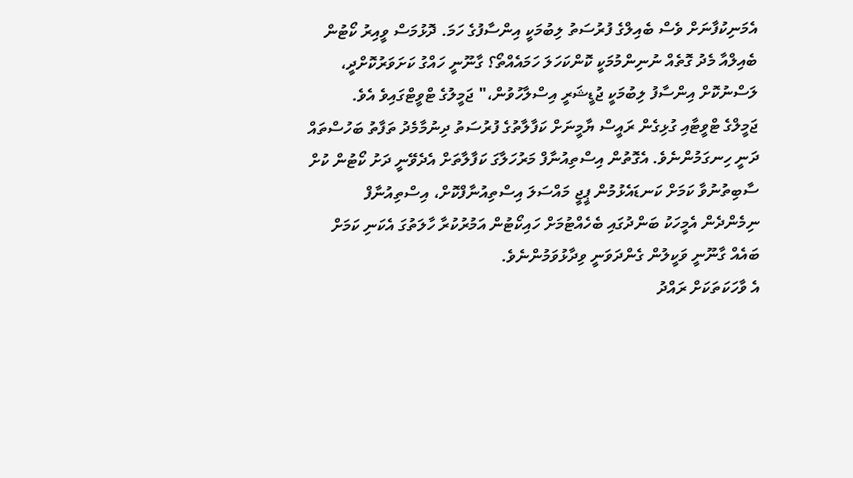އެމަނިކުފާނަށް ވެސް ބެއިލްގެ ފުރުސަތު ލިބުމަކީ އިންސާފުގެ ހަމަ. ދޮޅުމަސް ވީއިރު ކޯޓުން ބެއިލްއާ މެދު ގޮތެއް ނުނިންމުމަކީ ކޮންކަހަލަ ހަމައެއްތޯ؟ ގާނޫނީ ހައްގު ކަށަވަރުކޮށްދީ، ލަސްނުކޮށް އިންސާފު ލިބުމަކީ ޖުޑީޝަރީ އިސްލާހުވުން،" ޖަމީލުގެ ޓްވީޓްގައިވެ އެވެ.
ޖަމީލްގެ ޓްވީޓާއި ގުޅިގެން ރައީސް ޔާމީނަށް ކަފާލާތުގެ ފުރުސަތު ދިނުމާމެދު ތަފާތު ބަހުސްތައް ދަނީ ހިނގަމުންނެވެ. އެގޮތުން އިސްތިއުނާފް މަރުހަލާގަ ކަފާލާތަށް އެދެވޭނީ ދަށު ކޯޓުން ކުށް ސާބިތުނުވާ ކަމަށް ކަނޑައެޅުމުން ޕީޖީ މައްސަލަ އިސްތިއުނާފްކޮށް، އިސްތިއުނާފް ނިމެންދެން އެމީހަކު ބަންދުގައި ބެހެއްޓުމަށް ހައިކޯޓުން އަމުރުކުރާ ހާލަތުގަ އެކަނި ކަމަށް ބައެއް ގާނޫނީ ވަކީލުން ގެންދަވަނީ ވިދާޅުވަމުންނެވެ.
އެ ވާހަކަތަކަށް ރައްދު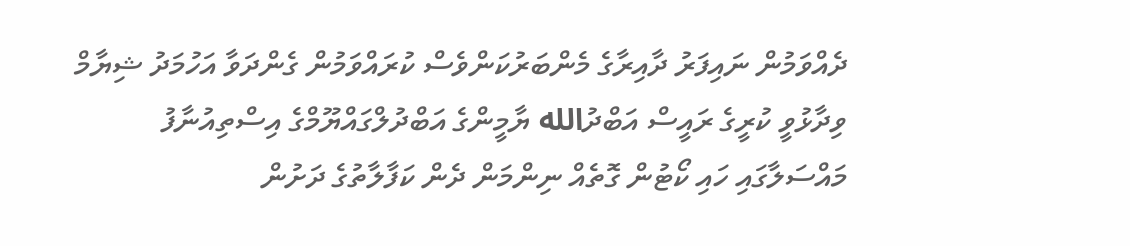ދެއްވަމުން ނައިފަރު ދާއިރާގެ މެންބަރުކަންވެސް ކުރައްވަމުން ގެންދަވާ އަހުމަދު ޝިޔާމް ވިދާޅުވީ ކުރީގެ ރައީސް އަބްދުالله ޔާމީންގެ އަބްދުލްގައްޔޫމްގެ އިސްތިއުނާފު މައްސަލާގައި ހައި ކޯޓުން ގޮތެއް ނިންމަން ދެން ކަފާލާތުގެ ދަށުން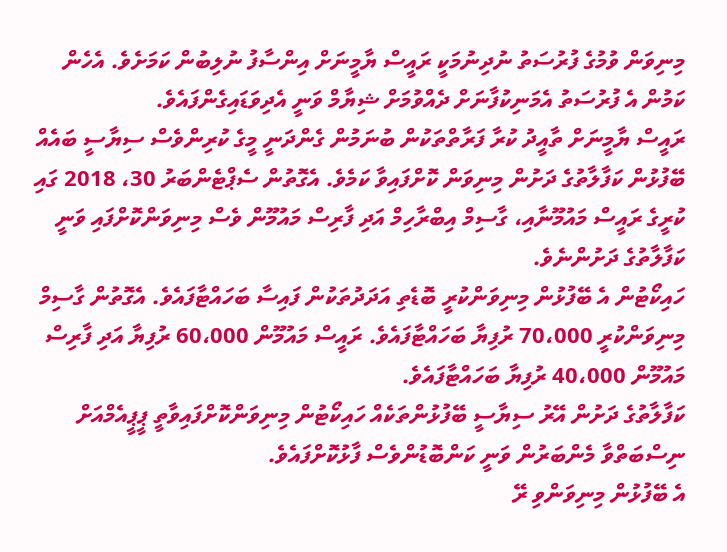މިނިވަން ވުމުގެ ފުރުސަތު ނުދިނުމަކީ ރައީސް ޔާމީނަށް އިންސާފު ނުލިބުން ކަމަށެވެ. އެހެން ކަމުން އެ ފުރުސަތު އެމަނިކުފާނަށް ދެއްވުމަށް ޝިޔާމް ވަނީ އެދިވަޑައިގެންފައެވެ.
ރައީސް ޔާމީނަށް ތާއީދު ކުރާ ފަރާތްތަކުން ބުނަމުން ގެންދަނީ މީގެ ކުރިންވެސް ސިޔާސީ ބައެއް ބޭފުޅުން ކަފާލާތުގެ ދަށުން މިނިވަން ކޮށްފައިވާ ކަމެވެ. އެގޮތުން ސެޕްޓެންބަރު 30، 2018 ގައި ކުރީގެ ރައީސް މައުމޫނާއި، ގާސިމް އިބްރާހިމް އަދި ފާރިސް މައުމޫން ވެސް މިނިވަންކޮށްފައި ވަނީ ކަފާލާތުގެ ދަށުންނެވެ.
ހައިކޯޓުން އެ ބޭފުޅުން މިނިވަންކުރީ ބޮޑެތި އަދަދުތަކުން ފައިސާ ބަހައްޓާފައެވެ. އެގޮތުން ގާސިމް މިނިވަންކުރީ 70،000 ރުފިޔާ ބަހައްޓާފައެވެ. ރައީސް މައުމޫން 60،000 ރުފިޔާ އަދި ފާރިސް މައުމޫން 40،000 ރުފިޔާ ބަހައްޓާފައެވެ.
ކަފާލާތުގެ ދަށުން އޭރު ސިޔާސީ ބޭފުޅުންތަކެއް ހައިކޯޓުން މިނިވަންކޮށްފައިވާތީ ޕީޕީއެމްއަށް ނިސްބަތްވާ މެންބަރުން ވަނީ ކަންބޮޑުންވެސް ފާޅުކޮށްފައެވެ.
އެ ބޭފުޅުން މިނިވަންވި ރޭ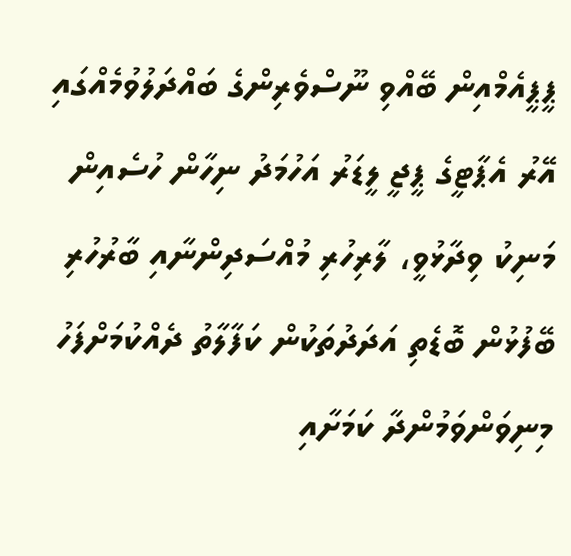ޕީޕީއެމްއިން ބޭއްވި ނޫސްވެރިންގެ ބައްދަލުވުމެއްގައި އޭރު އެޕާޓީގެ ޕީޖީ ލީޑަރު އަހުމަދު ނިހާން ހުސެއިން މަނިކު ވިދާޅުވީ، ލާރިހުރި މުއްސަދިންނާއި ބާރުހުރި ބޭފުޅުން ބޮޑެތި އަދަދުތަކުން ކަފާލާތު ދެއްކުމަށްފަހު މިނިވަންވަމުންދާ ކަމަށާއި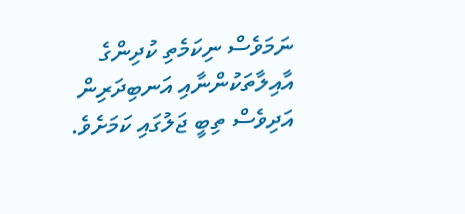ނަމަވެސް ނިކަމެތި ކުދިންގެ އާއިލާތަކުންނާއި އަނބިދަރިން އަދިވެސް ތިބީ ޖަލުގައި ކަމަށެވެ.